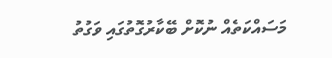މަސައްކަތެއް ނުކޮށް ބޭކާރުގޮތުގައި ވަގުތު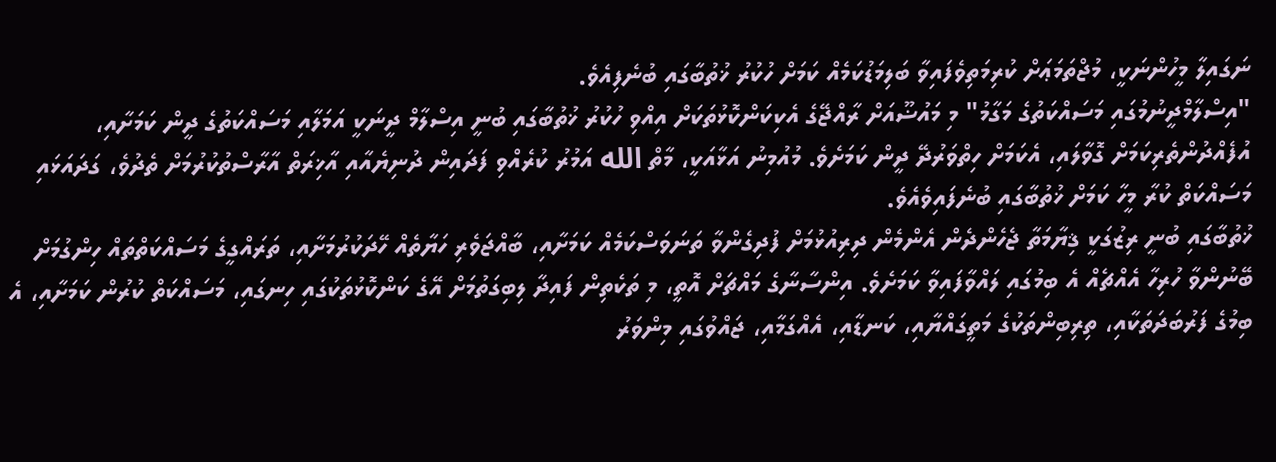ނަގައިލާ މީހުންނަކީ، މުޖްތަމަޢަށް ކުރިމަތިވެފައިވާ ބަލިމަޑުކަމެއް ކަމަށް ހުކުރު ޚުތުބާގައި ބުނެފިއެވެ.
"އިސްލާމްދީނުމުގައި މަސައްކަތުގެ މަގާމު" މި މައުޟޫއަށް ރާއްޖޭގެ އެކިކަންކޮޅުތަކަށް އިއްވި ހުކުރު ޚުތުބާގައި ބުނީ އިސްލާމް ދީނަކީ އަމަލާއި މަސައްކަތުގެ ދީން ކަމަށާއި، އުފެއްދުންތެރިކަމަށް ގޮވާލައި، އެކަމަށް ހިތްވަރުދޭ ދީން ކަމަށެވެ. މުއުމިނު އަޅާއަކީ، މާތް الله އަމުރު ކުރެއްވި ފަދައިން ދުނިޔެއާއި އާޚިރަތް އާރާސްތުކުރުމަށް ތެދުވެ، ގަދައަޅައި މަސައްކަތް ކުރާ މީހާ ކަމަށް ޚުތުބާގައި ބުނެފައިވެއެވެ.
ޚުތުބާގައި ބުނީ ރިޒުގަކީ ޤިޔާމަތާ ޖެހެންދެން އެންމެން ދިރިއުޅުމަށް ފުދިގެންވާ ތަނަވަސްކަމެއް ކަމަށާއި، ބާއްޖަވެރި ހަޔާތެއް ހޭދަކުރުމަށާއި، ތަރައްގީގެ މަސައްކަތްތައް ހިންގުމަށް ބޭނުންވާ ހުރިހާ އެއްޗެއް އެ ބިމުގައި ލައްވާފައިވާ ކަމަށެވެ. އިންސާނާގެ މައްޗަށް އޮތީ، މި ތަކެތިން ފައިދާ ލިބިގަތުމަށް އޭގެ ކަންކޮޅުތަކުގައި ހިނގައި، މަސައްކަތް ކުރުން ކަމަށާއި، އެ ބިމުގެ ފަރުބަދަތަކާއި، ތިރިބިންތަކުގެ މަތީގައްޔާއި، ކަނޑާއި، އެއްގަމާއި، ޖައްވުގައި މިންވަރު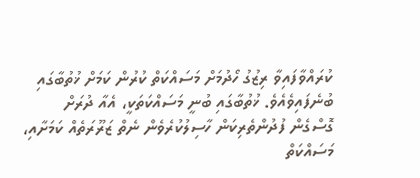ކުރައްވާފައިވާ ރިޒުގު ހޯދުމަށް މަސައްކަތް ކުރުން ކަމަށް ޚުތުބާގައި ބުނެފައިވެއެވެ. ޚުތުބާގައި ބުނީ މަސައްކަތަކީ، އެއާ ދުރަށް ގޮސްގެން ފުދުންތެރިކަން ހާސިލުކުރެވެން ނެތް ޒަރޫރަތެއް ކަމަށާއި، މަސައްކަތް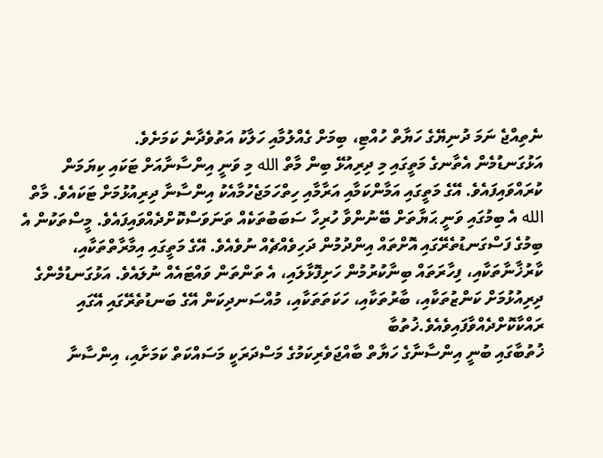ނެތިއްޖެ ނަމަ ދުނިޔޭގެ ހަޔާތް ހުއްޓި، ބިމަށް ގެއްލުމާއި ހަލާކު އަތުވެދާނެ ކަމަށެވެ.
އަޅުގަނޑުމެން އެތާނގެ މަތީގައި މި ދިރިއުޅޭ ބިން މާތް الله މި ވަނީ އިންސާނާއަށް ޓަކައި ކިޔަމަން ކުރައްވައިފައެވެ. އޭގެ މަތީގައި އަމާންކަމާއި އަރާމާއި ހިތްހަމަޖެހުމާއެކު އިންސާނާ ދިރިއުޅުމަށް ޓަކައެވެ. މާތް الله އެ ބިމުގައި ވަނީ ޙަޔާތަށް ބޭނުންވާ ހުރިހާ ސަބަބުތަކެއް ތަނަވަސްކޮށްދެއްވައިފައެވެ. މީސްތަކުން އެ ބިމުގެ ފަސްގަނޑުތެރޭގައި އޮށްތައް އިންދުމުން ދަހިވެއްޗެއް ނުވެއެވެ. އޭގެ މަތީގައި އިމާރާތްތަކާއި، ކާރުޚާނާތަކާއި، ފިހާރަތައް ބިނާކުރުމުން ހަށިފޮޅާލައި، އެ ތަންތަން ވައްޓައެއް ނުލައެވެ. އަޅުގަނޑުމެންގެ ދިރިއުޅުމަށް ކަންޒުތަކާއި، ބާރުތަކާއި، ހަކަތަތަކާއި، މުއްސަނދިކަން އޭގެ ބަނޑުތެރޭގައި އޭގައި ރައްކާކޮށްދެއްވާފައިވެއެވެ.ޚުތުބާ
ޚުތުބާގައި ބުނީ އިންސާނާގެ ހަޔާތް ބާއްޖަވެރިކަމުގެ މަސްދަރަކީ މަސައްކަތް ކަމަށާއި، އިންސާނާ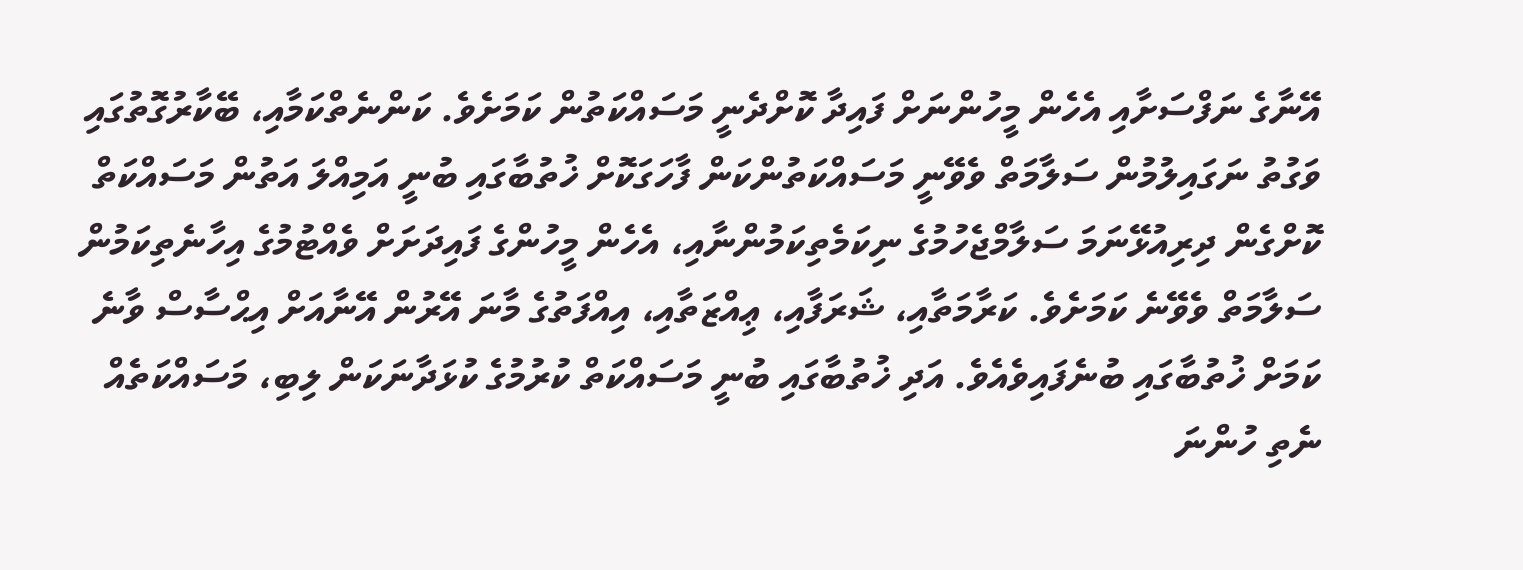އޭނާގެ ނަފްސަށާއި އެހެން މީހުންނަށް ފައިދާ ކޮށްދެނީ މަސައްކަތުން ކަމަށެވެ. ކަންނެތްކަމާއި، ބޭކާރުގޮތުގައި ވަގުތު ނަގައިލުމުން ސަލާމަތް ވެވޭނީ މަސައްކަތުންކަން ފާހަގަކޮށް ޚުތުބާގައި ބުނީ އަމިއްލަ އަތުން މަސައްކަތް ކޮށްގެން ދިރިއުޅޭނަމަ ސަލާމްޖެހުމުގެ ނިކަމެތިކަމުންނާއި، އެހެން މީހުންގެ ފައިދަށަށް ވެއްޓުމުގެ އިހާނެތިކަމުން ސަލާމަތް ވެވޭނެ ކަމަށެވެ. ކަރާމަތާއި، ޝަރަފާއި، ޢިއްޒަތާއި، އިއްފަތުގެ މާނަ އޭރުން އޭނާއަށް އިޙްސާސް ވާނެ ކަމަށް ޚުތުބާގައި ބުނެފައިވެއެވެ. އަދި ޚުތުބާގައި ބުނީ މަސައްކަތް ކުރުމުގެ ކުޅަދާނަކަން ލިބި، މަސައްކަތެއް ނެތި ހުންނަ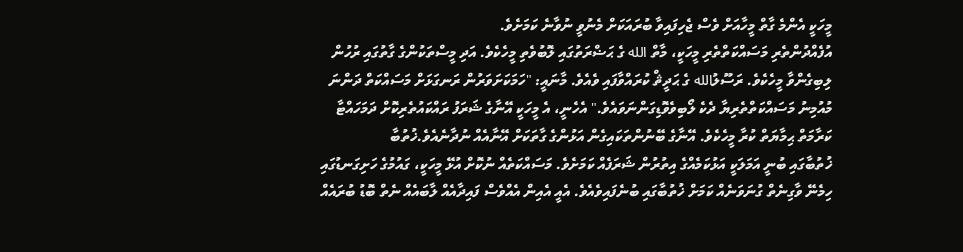މީހަކީ އެންމެ ގާތް މީހާއަށް ވެސް ޖެހިފައިވާ ބުރައަކަށް މެނުވީ ނުވާނެ ކަމަށެވެ.
އުފެއްދުންތެރި މަސައްކަތްތެރި މީހަކީ، މާތް الله ގެ ޙަޟްރަތުގައި ލޮބުވެތި މީހެކެވެ. އަދި މީސްތަކުންގެ ގާތުގައި ރުހުން ލިބިގެންވާ މީހެކެވެ. ރަސޫލުالله ގެ ޙަދީޘް ކުރައްވާފައި ވެއެވެ. މާނައީ: "ހަމަކަށަވަރުން ރަނގަޅަށް މަސައްކަތް ދަންނަ މުއުމިނު މަސައްކަތްތެރިޔާ ދެކެ ލޯބިވެވޮޑިގަންނަވައެވެ." އެހެނީ، އެ މީހަކީ އޭނާގެ ޝަރަފު ރައްކައުތެރިކޮށް ދަމަހައްޓާ ކަރާމަތް ޙިމާޔަތް ކުރާ މީހެކެވެ. އޭނާގެ ބޭނުންތަކައިގެން އަޅުންގެ ގާތަކަށް އޭނާއެއް ނުދާނެއެވެ.ޚުތުބާ
ޚުތުބާގައި ބުނީ އަމަލަކީ އަޅުކަމެއްގެ އިތުރުން ޝަރަފެއް ކަމަށެވެ. މަސައްކަތެއް ނުކޮށް އުޅޭ މީހަކީ، ގައުމުގެ ހަށިގަނޑުގައި ހިމެނޭ ވާގިނެތް ގުނަވަނެއް ކަމަށް ޚުތުބާގައި ބުނެފައިވެއެވެ. އެއީ އެއިން އެއްވެސް ފައިދާއެއް ލާބައެއް ނެތް ބޮޑު ބުރައެއް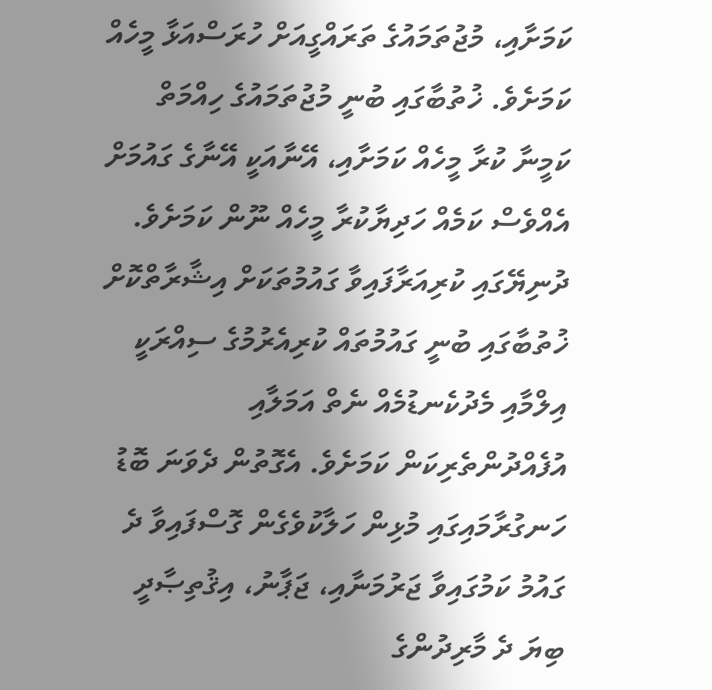ކަމަށާއި، މުޖުތަމައުގެ ތަރައްގީއަށް ހުރަސްއަޅާ މީހެއް ކަމަށެވެ. ޚުތުބާގައި ބުނީ މުޖުތަމައުގެ ހިއްމަތް ކަމީނާ ކުރާ މީހެއް ކަމަށާއި، އޭނާއަކީ އޭނާގެ ގައުމަށް އެއްވެސް ކަމެއް ހަދިޔާކުރާ މީހެއް ނޫން ކަމަށެވެ.
ދުނިޔޭގައި ކުރިއަރާފައިވާ ގައުމުތަކަށް އިޝާރާތްކޮށް ޚުތުބާގައި ބުނީ ގައުމުތައް ކުރިއެރުމުގެ ސިއްރަކީ އިލްމާއި މެދުކެނޑުމެއް ނެތް އަމަލާއި އުފެއްދުންތެރިކަން ކަމަށެވެ. އެގޮތުން ދެވަނަ ބޮޑު ހަނގުރާމައިގައި މުޅިން ހަލާކުވެގެން ގޮސްފައިވާ ދެ ގައުމު ކަމުގައިވާ ޖަރުމަނާއި، ޖަޕާނު، އިޤުތިޞާދީ ބިޔަ ދެ މާރިދުންގެ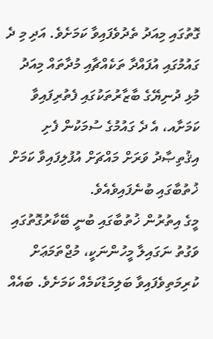ގޮތުގައި މިއަދު ތެދުވެފައިވާ ކަމަށެވެ. އަދި މި ދެ ގައުމުގައި އުފައްދާ ތަކެއްޗާއި މުދާތައް މިއަދު މުޅި ދުނިޔޭގެ ބާޒާރުތަކުގައި ފެތުރިފައިވާ ކަމަށާއ، އެ ދެ ގައުމުގެ ސުމަކުން ފެށި އިޤުތިޞާދު ވަރަށް މައްޗަށް އުފުލިފައިވާ ކަމަށް ޚުތުބާގައި ބުނެފައިވެއެވެ.
މީގެ އިތުރުން ޚުތުބާގައި ބުނީ ބޭކާރުގޮތުގައި ވަގުތު ނަގައިލާ މީހުންނަކީ، މުޖްތަމަޢަށް ކުރިމަތިވެފައިވާ ބަލިމަޑުކަމެއް ކަމަށެވެ. ބައެއް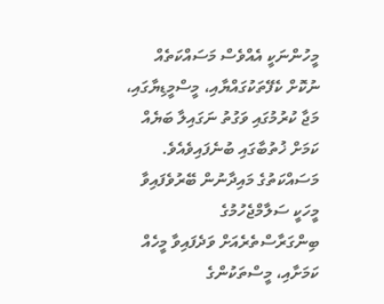މީހުންނަކީ އެއްވެސް މަސައްކަތެއް ނުކޮށް ކެފޭތަކުގައްޔާއި، މީސްމީޑިޔާގައި، މަޖާ ކުރުމުގައި ވަގުތު ނަގައިލާ ބަޔެއް ކަމަށް ޚުތުބާގައި ބުނެފައިވެއެވެ. މަސައްކަތުގެ މައިދާނުން ބޭރުވެފައިވާ މީހަކީ ސަލާމްޖެހުމުގެ ބިންގަރާސްތެރެއަށް ވަދެފައިވާ މީހެއް ކަމަށާއި، މީސްތަކުންގެ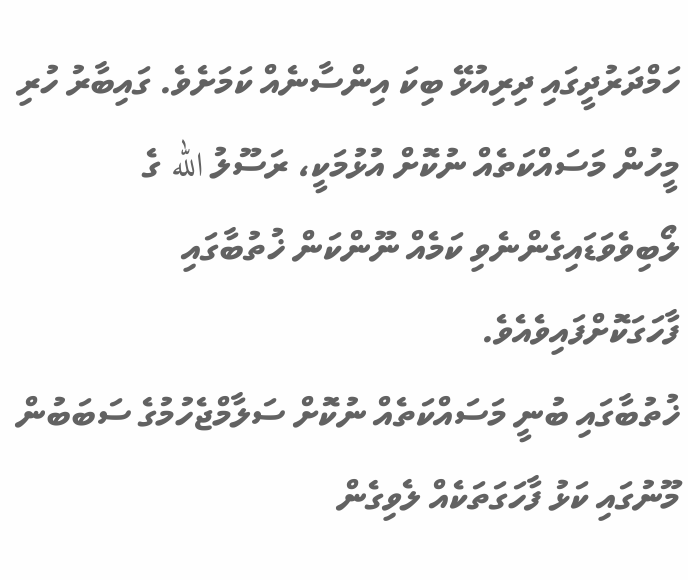ހަމްދަރުދީގައި ދިރިއުޅޭ ބިކަ އިންސާނެއް ކަމަށެވެ. ގައިބާރު ހުރި މީހުން މަސައްކަތެއް ނުކޮށް އުޅުމަކީ، ރަސޫލު الله ގެ ލޯބިވެވަޑައިގެންނެވި ކަމެއް ނޫންކަން ޚުތުބާގައި ފާހަގަކޮށްފައިވެއެވެ.
ޚުތުބާގައި ބުނީ މަސައްކަތެއް ނުކޮށް ސަލާމްޖެހުމުގެ ސަބަބުން މޫނުގައި ކަޅު ފާހަގަތަކެއް ލެވިގެން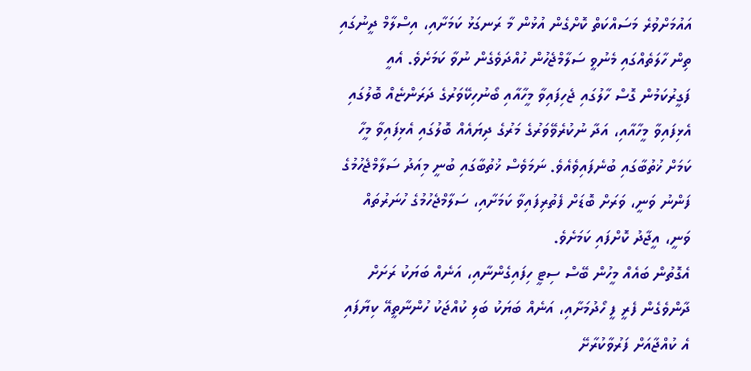އައުމަށްވުރެ މަސައްކަތް ކޮށްގެން އުޅުން މާ ރަނގަޅު ކަމަށާއި، އިސްލާމް ދީނުގައި ތިން ހާލަތެއްގައި މެނުވީ ސަލާމްޖެހުން ހުއްދަވެގެން ނުވާ ކަމަށެވެ. އެއީ ފަގީރުކަމުން ގޮސް ހާލުގައި ޖެހިފައިވާ މީހާއާއި ބޯނުހިކޭވަރުގެ ދަރަންޏެއް ބޮލުގައި އެޅިފައިވާ މީހާއާއި، އަދާ ނުކުރެވޭވަރުގެ މަރުގެ ދިޔައެއް ބޮލުގައި އެޅިފައިވާ މީހާ ކަމަށް ޚުތުބާގައި ބުނެފައިވެއެވެ. ނަމަވެސް ޚުތުބާގައި ބުނީ މިއަދު ސަލާމްޖެހުމުގެ ފަންނު ވަނީ، ވަރަށް ބޮޑަށް ފެތުރިފައިވާ ކަމަށާއި، ސަލާމްޖެހުމުގެ ހުނަރުތައް ވަނީ، އީޖާދު ކޮށްފައި ކަމަށެވެ.
އެގޮތުން ބައެއް މީހުން ބޭސް ސިޓީ ހިފައިގެންނާއި، އަނެއް ބަޔަކު ރަށަށް ދާންވެގެން ފެރީ ފީ ހޯދުމަށާއި، އަނެއް ބަޔަކު ބަލި ކުއްޖަކު ހުންނާތީއޭ ކިޔާފައި އެ ކުއްޖާއަށް ފަރުވާކުރާށޭ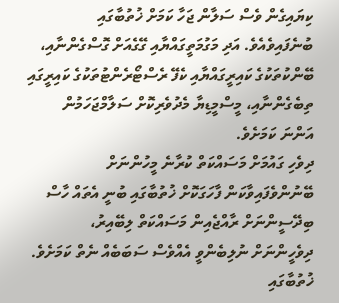ކިޔައިގެން ވެސް ސަލާން ޖަހާ ކަމަށް ޚުތުބާގައި ބުނެފައިވެއެވެ. އަދި މަގުމަތީގައްޔާއި ގޭގެއަށް ގޮސްގެންނާއި، ބޭންކުތަކުގެ ކައިރީގައްޔާއި ކެފޭ ރެސްޓޯރެންޓުތަކުގެ ކައިރީގައި ތިބެގެންނާއި، މީސްމީޑިޔާ މެދުވެރިކޮށް ސަލާމްޖަހަމުން އަންނަ ކަމަށެވެ.
ދިވެހި ގައުމަށް މަސައްކަތް ކުރާނެ މީހުންނަށް ބޭނުންވެފައިވާކަން ފާހަގަކޮށް ޚުތުބާގައި ބުނީ އެތައް ހާސް ބިދޭސީންނަށް ރާއްޖެއިން މަސައްކަތް ލިބޭއިރު، ދިވެހީންނަށް ނުލިބެންވީ އެއްވެސް ސަބަބެއް ނެތް ކަމަށެވެ. ޚުތުބާގައި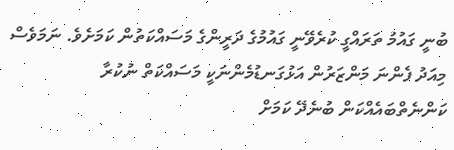ބުނީ ގައުމު ތަރައްގީ ކުރެވޭނީ ގައުމުގެ ދަރީންގެ މަސައްކަތުން ކަމަށެވެ. ނަމަވެސް މިއަދު ފެންނަ މަންޒަރުން އަޅުގަނޑުމެންނަކީ މަސައްކަތް ނުކުރާ ކަންނެތްބައެއްކަން ބުނެދޭ ކަމަށް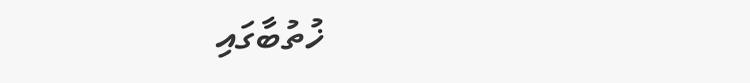ޚުތުބާގައި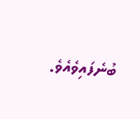ބުނެފައިވެއެވެ.